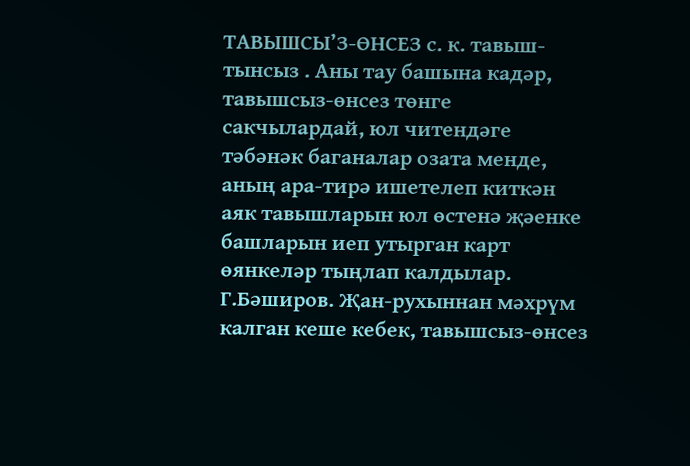ТАВЫШСЫ’З-ӨНСЕЗ с. к. тавыш-тынсыз . Аны тау башына кадәр, тавышсыз-өнсез төнге сакчылардай, юл читендәге тәбәнәк баганалар озата менде, аның ара-тирә ишетелеп киткән аяк тавышларын юл өстенә җәенке башларын иеп утырган карт өянкеләр тыңлап калдылар. Г.Бәширов. Җан-рухыннан мәхрүм калган кеше кебек, тавышсыз-өнсез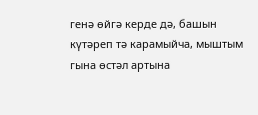генә өйгә керде дә, башын күтәреп тә карамыйча, мыштым гына өстәл артына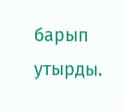барып утырды.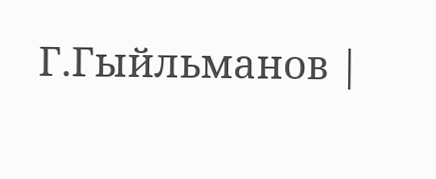Г.Гыйльманов |